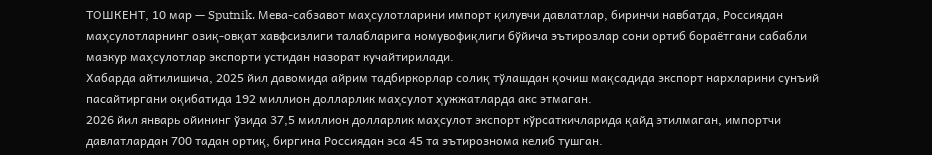ТОШКЕНТ, 10 мар — Sputnik. Мева-сабзавот маҳсулотларини импорт қилувчи давлатлар, биринчи навбатда, Россиядан маҳсулотларнинг озиқ-овқат хавфсизлиги талабларига номувофиқлиги бўйича эътирозлар сони ортиб бораётгани сабабли мазкур маҳсулотлар экспорти устидан назорат кучайтирилади.
Хабарда айтилишича, 2025 йил давомида айрим тадбиркорлар солиқ тўлашдан қочиш мақсадида экспорт нархларини сунъий пасайтиргани оқибатида 192 миллион долларлик маҳсулот ҳужжатларда акс этмаган.
2026 йил январь ойининг ўзида 37,5 миллион долларлик маҳсулот экспорт кўрсаткичларида қайд этилмаган, импортчи давлатлардан 700 тадан ортиқ, биргина Россиядан эса 45 та эътирознома келиб тушган.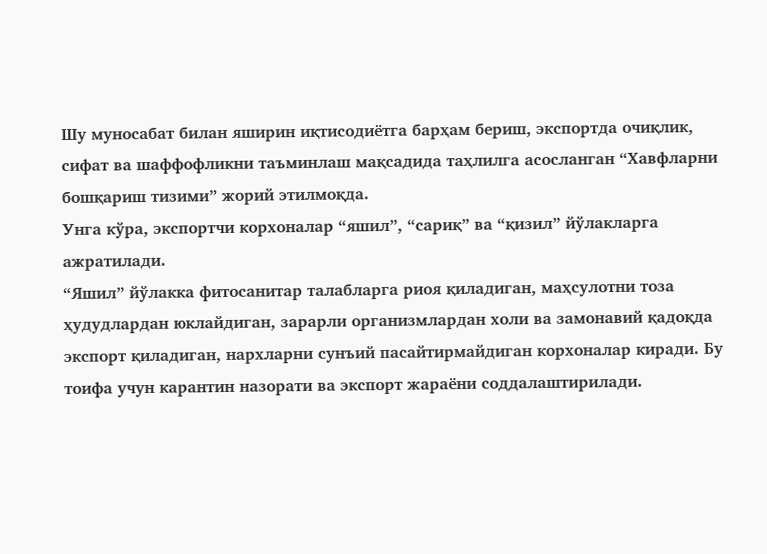Шу муносабат билан яширин иқтисодиётга барҳам бериш, экспортда очиқлик, сифат ва шаффофликни таъминлаш мақсадида таҳлилга асосланган “Хавфларни бошқариш тизими” жорий этилмоқда.
Унга кўра, экспортчи корхоналар “яшил”, “сариқ” ва “қизил” йўлакларга ажратилади.
“Яшил” йўлакка фитосанитар талабларга риоя қиладиган, маҳсулотни тоза ҳудудлардан юклайдиган, зарарли организмлардан холи ва замонавий қадоқда экспорт қиладиган, нархларни сунъий пасайтирмайдиган корхоналар киради. Бу тоифа учун карантин назорати ва экспорт жараёни соддалаштирилади.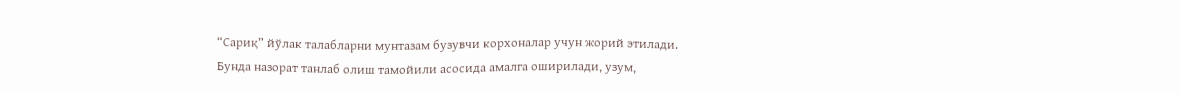“Сариқ” йўлак талабларни мунтазам бузувчи корхоналар учун жорий этилади. Бунда назорат танлаб олиш тамойили асосида амалга оширилади, узум,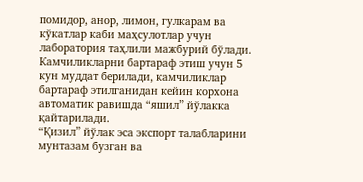помидор, анор, лимон, гулкарам ва кўкатлар каби маҳсулотлар учун лаборатория таҳлили мажбурий бўлади. Камчиликларни бартараф этиш учун 5 кун муддат берилади, камчиликлар бартараф этилганидан кейин корхона автоматик равишда “яшил” йўлакка қайтарилади.
“Қизил” йўлак эса экспорт талабларини мунтазам бузган ва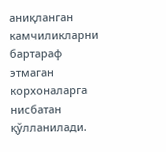аниқланган камчиликларни бартараф этмаган корхоналарга нисбатан қўлланилади.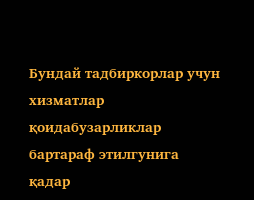Бундай тадбиркорлар учун хизматлар қоидабузарликлар бартараф этилгунига қадар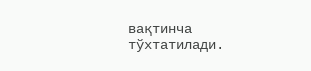вақтинча тўхтатилади.